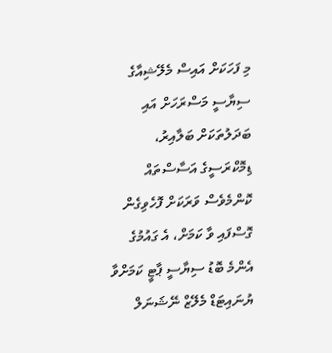މި ފަހަކަށް އައިސް މެލޭޝިއާގެ ސިޔާސީ މަސްރަހަށް އައި ބަދަލުތަކަށް ބަލާއިރު، ޑިމޮކްރަސީގެ އަސާސްތައް ކޮންމެވެސް ވަރަކަށް ފޮހެވިގެން ގޮސްފައި ވާ ކަމަށް، އެ ގައުމުގެ އެންމެ ބޮޑު ސިޔާސީ ޕާޓީ ކަމަށްވާ ޔުނައިޓަޑް މެލޭޒް ނޭޝަނަލް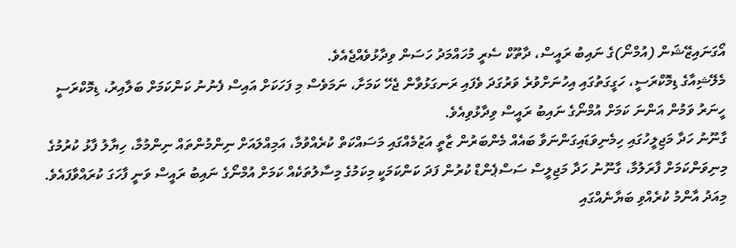އޯގަނައިޒޭޝަން (އުމްނޯ)ގެ ނައިބު ރައީސް، ދާތޫކް ސެރީ މުހައްމަދު ހަސަން ވިދާޅުވެއްޖެއެވެ.
މެލޭޝިއާގެ ޑިމޮކްރަސީ، ހަގީގަތުގައި އިހުނަށްވުރެ ވަރުގަދަ ވެފައި ރަނގަޅުވާން ޖެހޭ ކަމަށާ، ނަމަވެސް މި ފަހަކަށް އައިސް ފެނުނު ކަންކަމަށް ބަލާއިރު، ޑިމޮކްރަސީ ހީނަރު ވަމުން އަންނަ ކަމަށް އުމްނޯގެ ނައިބު ރައީސް ވިދާޅުވިއެވެ.
ގާނޫނު ހަދާ މަޖިލީހުގައި ހިމެނިވަޑައިގަންނަވާ ބައެއް މެންބަރުން ޒާތީ އަޒުމެއްގައި މަސައްކަތް ކުރެއްވުމާ، އަމިއްލައަށް ނިންމުންތައް ނިންމުމާ، ހިޔާލު ފާޅު ކުރުމުގެ މިނިވަންކަމަށް ފާރަލުމާ، ގާނޫނު ހަދާ މަޖިލީސް ސަސްޕެންޑް ކުރުން ފަދަ ކަންކަމަކީ މިކަމުގެ މިސާލުތަކެއް ކަމަށް އުމްނޯގެ ނައިބު ރައީސް ވަނީ ފާހަގަ ކުރައްވާފައެވެ.
މިއަދު އާންމު ކުރެއްވި ބަޔާނެއްގައި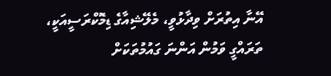އޭނާ އިތުރަށް ވިދާޅުވީ، މެލޭޝިއާގެ ޑިމޮކްރަސީއަކީ، ތަރައްގީ ވަމުން އަންނަ ގައުމުތަކަށް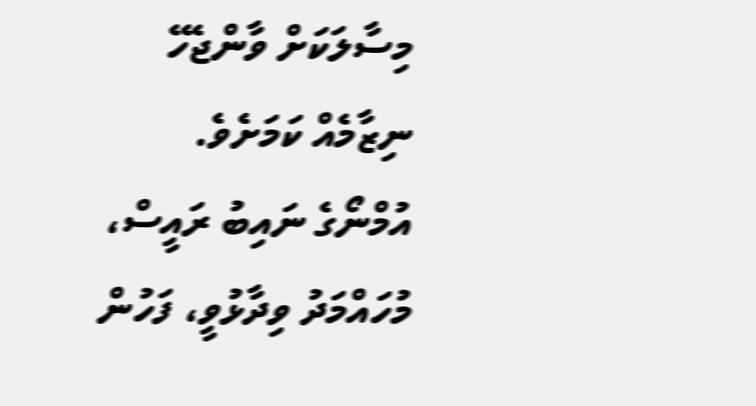މިސާލަކަށް ވާންޖެހޭ ނިޒާމެއް ކަމަށެވެ.
އުމްނޯގެ ނައިބު ރައީސް، މުހައްމަދު ވިދާޅުވީ، ފަހުން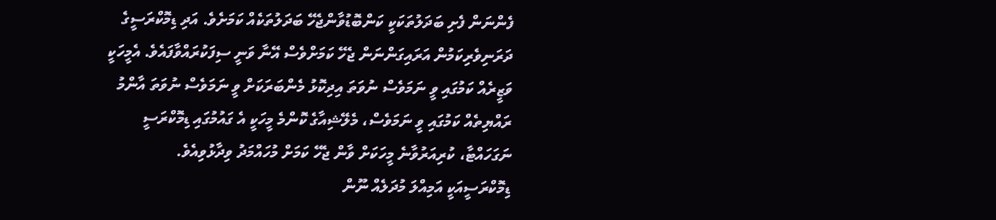ފެންނަން ފެށި ބަދަލުތަކަކީ ކަންބޮޑުވާންޖެހޭ ބަދަލުތަކެއް ކަމަށެވެ. އަދި ޑިމޮކްރަސީގެ ދަރަނިވެރިކަމުން އަރައިގަންނަން ޖެހޭ ކަމަށްވެސް އޭނާ ވަނީ ސިފަކުރައްވާފައެވެ. އެމީހަކީ ވަޒީރެއް ކަމުގައި ވީ ނަމަވެސް ނުވަތަ އިދިކޮޅު މެންބަރަކަށް ވީ ނަމަވެސް ނުވަތަ އާންމު ރައްޔިތެއް ކަމުގައި ވީ ނަމަވެސް، މެލޭޝިއާގެ ކޮންމެ މީހަކީ އެ ގައުމުގައި ޑިމޮކްރަސީ ނަގަހައްޓާ، ކުރިއަރުވާނެ މީހަކަށް ވާން ޖެހޭ ކަމަށް މުހައްމަދު ވިދާޅުވިއެވެ.
ޑިމޮކްރަސީއަކީ އަމިއްލަ މުދަލެއް ނޫން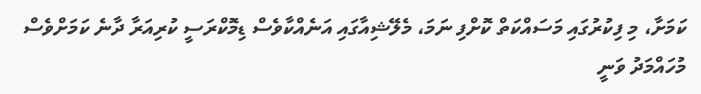ކަމަށާ، މި ފިކުރުގައި މަސައްކަތް ކޮށްފި ނަމަ، މެލޭޝިއާގައި އަނެއްކާވެސް ޑިމޮކްރަސީ ކުރިއަރާ ދާނެ ކަމަށްވެސް މުހައްމަދު ވަނީ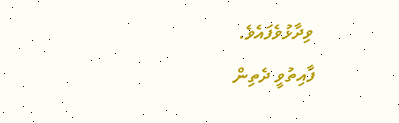ވިދާޅުވެފައެވެ.
ފާއިތުވީ ދެތިން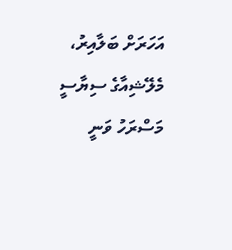އަހަރަށް ބަލާއިރު، މެލޭޝިއާގެ ސިޔާސީ މަސްރަހު ވަނީ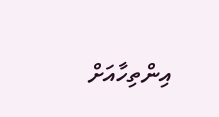އިންތިހާއަށް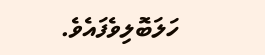ހަލަބޮލިވެފައެވެ.